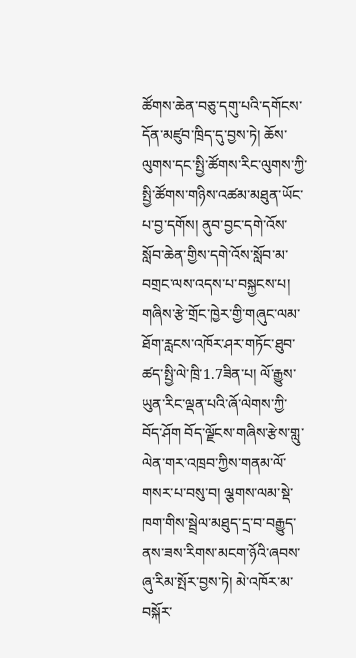ཚོགས་ཆེན་བཅུ་དགུ་པའི་དགོངས་དོན་མཛུབ་ཁྲིད་དུ་བྱས་ཏེ། ཆོས་ལུགས་དང་སྤྱི་ཚོགས་རིང་ལུགས་ཀྱི་སྤྱི་ཚོགས་གཉིས་འཚམ་མཐུན་ཡོང་པ་བྱ་དགོས། ནུབ་བྱང་དགེ་འོས་སློབ་ཆེན་གྱིས་དགེ་འོས་སློབ་མ་བགྲང་ལས་འདས་པ་བསྐྱངས་པ། གཞིས་རྩེ་གྲོང་ཁྱེར་གྱི་གཞུང་ལམ་ཐོག་རླངས་འཁོར་ཤར་གཏོང་ཐུབ་ཚད་སྤྱི་ལེ་ཁྲི་1.7ཟིན་པ། ལོ་རྒྱུས་ཡུན་རིང་ལྡན་པའི་ཞོ་ལེགས་ཀྱི་བོད་ཤོག བོད་ལྗོངས་གཞིས་རྩེས་གླུ་ལེན་གར་འཁྲབ་ཀྱིས་གནམ་ལོ་གསར་པ་བསུ་བ། ལྕགས་ལམ་སྡེ་ཁག་གིས་སྦྲེལ་མཐུད་དྲ་བ་བརྒྱུད་ནས་ཟས་རིགས་མངག་ཉོའི་ཞབས་ཞུ་རིམ་སྤོར་བྱས་ཏེ། མེ་འཁོར་མ་བསྐོར་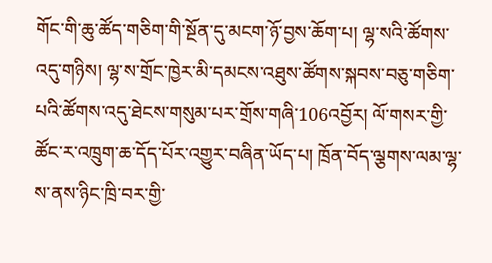གོང་གི་ཆུ་ཚོད་གཅིག་གི་སྔོན་དུ་མངག་ཉོ་བྱས་ཆོག་པ། ལྷ་སའི་ཚོགས་འདུ་གཉིས། ལྷ་ས་གྲོང་ཁྱེར་མི་དམངས་འཐུས་ཚོགས་སྐབས་བཅུ་གཅིག་པའི་ཚོགས་འདུ་ཐེངས་གསུམ་པར་གྲོས་གཞི་106འབྱོར། ལོ་གསར་གྱི་ཚོང་ར་འཁྲུག་ཆ་དོད་པོར་འགྱུར་བཞིན་ཡོད་པ། ཁྲོན་བོད་ལྕགས་ལམ་ལྷ་ས་ནས་ཉིང་ཁྲི་བར་གྱི་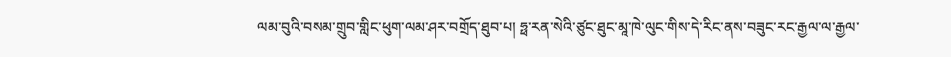ལམ་བུའི་བསམ་གྲུབ་གླིང་ཕུག་ལམ་ཤར་བགྲོད་ཐུབ་པ། ཧྥ་རན་སེའི་ཙུང་ཐུང་མཱ་ཁེ་ལུང་གིས་དེ་རིང་ནས་བཟུང་རང་རྒྱལ་ལ་རྒྱལ་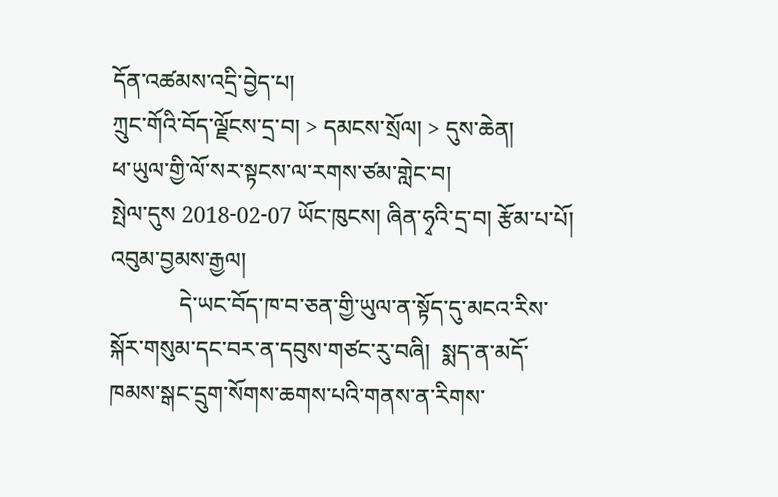དོན་འཚམས་འདྲི་བྱེད་པ།
ཀྲུང་གོའི་བོད་ལྗོངས་དྲ་བ། > དམངས་སྲོལ། > དུས་ཆེན།
ཕ་ཡུལ་གྱི་ལོ་སར་སྟངས་ལ་རགས་ཙམ་གླེང་བ།
སྤེལ་དུས 2018-02-07 ཡོང་ཁུངས། ཞིན་ཧྭའི་དྲ་བ། རྩོམ་པ་པོ། འབུམ་བྱམས་རྒྱལ།
            དེ་ཡང་བོད་ཁ་བ་ཅན་གྱི་ཡུལ་ན་སྟོད་དུ་མངའ་རིས་སྐོར་གསུམ་དང་བར་ན་དབུས་གཙང་རུ་བཞི།  སྨད་ན་མདོ་ཁམས་སྒང་དྲུག་སོགས་ཆགས་པའི་གནས་ན་རིགས་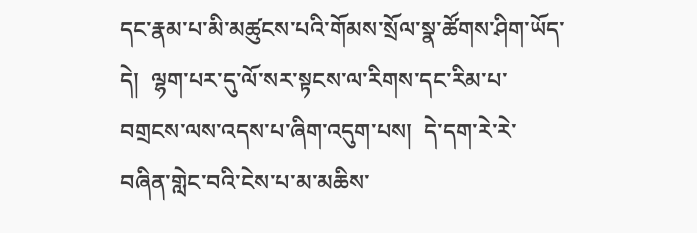དང་རྣམ་པ་མི་མཚུངས་པའི་གོམས་སྲོལ་སྣ་ཚོགས་ཤིག་ཡོད་དེ།  ལྷག་པར་དུ་ལོ་སར་སྟངས་ལ་རིགས་དང་རིམ་པ་བགྲངས་ལས་འདས་པ་ཞིག་འདུག་པས།  དེ་དག་རེ་རེ་བཞིན་གླེང་བའི་ངེས་པ་མ་མཆིས་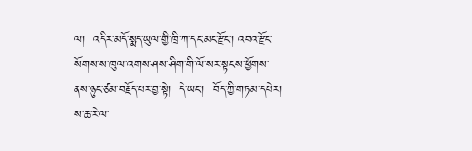ལ།  འདིར་མདོ་སྨད་ཡུལ་གྱི་ཁྲི་ཀ་དང་མང་རྫོང་། འབའ་རྫོང་སོགས་ས་ཁུལ་འགས་ཤས་ཤིག་གི་ལོ་སར་སྟངས་ཕྱོགས་ནས་ཉུང་ཙམ་བརྗོད་པར་བྱ་སྟེ།  དེ་ཡང་།  བོད་ཀྱི་གཏམ་དཔེར།  ས་ཆ་རེ་ལ་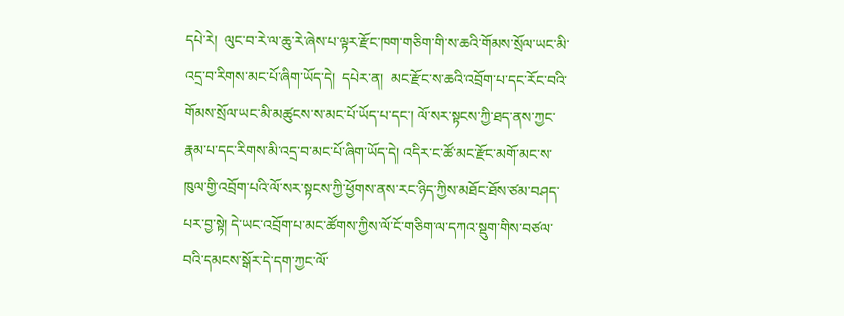དཔེ་རེ།  ལུང་བ་རེ་ལ་ཆུ་རེ་ཞེས་པ་ལྟར་རྫོང་ཁག་གཅིག་གི་ས་ཆའི་གོམས་སྲོལ་ཡང་མི་འདྲ་བ་རིགས་མང་པོ་ཞིག་ཡོད་དེ།  དཔེར་ན།  མང་རྫོང་ས་ཆའི་འབྲོག་པ་དང་རོང་བའི་གོམས་སྲོལ་ཡང་མི་མཚུངས་ས་མང་པོ་ཡོད་པ་དང་། ལོ་སར་སྟངས་ཀྱི་ཐད་ནས་ཀྱང་རྣམ་པ་དང་རིགས་མི་འདྲ་བ་མང་པོ་ཞིག་ཡོད་དེ། འདིར་ང་ཚོ་མང་རྫོང་མགོ་མང་ས་ཁུལ་གྱི་འབྲོག་པའི་ལོ་སར་སྟངས་ཀྱི་ཕྱོགས་ནས་རང་ཉིད་ཀྱིས་མཐོང་ཐོས་ཙམ་བཤད་པར་བྱ་སྟེ། དེ་ཡང་འབྲོག་པ་མང་ཚོགས་ཀྱིས་ལོ་ངོ་གཅིག་ལ་དཀའ་སྡུག་གིས་བཙལ་བའི་དམངས་སྒོར་དེ་དག་ཀྱང་ལོ་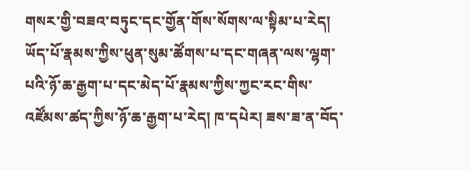གསར་གྱི་བཟའ་བཏུང་དང་གྱོན་གོས་སོགས་ལ་སྟིམ་པ་རེད། ཡོད་པོ་རྣམས་ཀྱིས་ཕུན་སུམ་ཚོགས་པ་དང་གཞན་ལས་ལྷག་པའི་ཉོ་ཆ་རྒྱག་པ་དང་མེད་པོ་རྣམས་ཀྱིས་ཀྱང་རང་གིས་འཛོམས་ཚད་ཀྱིས་ཉོ་ཆ་རྒྱག་པ་རེད། ཁ་དཔེར། ཟས་ཟ་ན་བོད་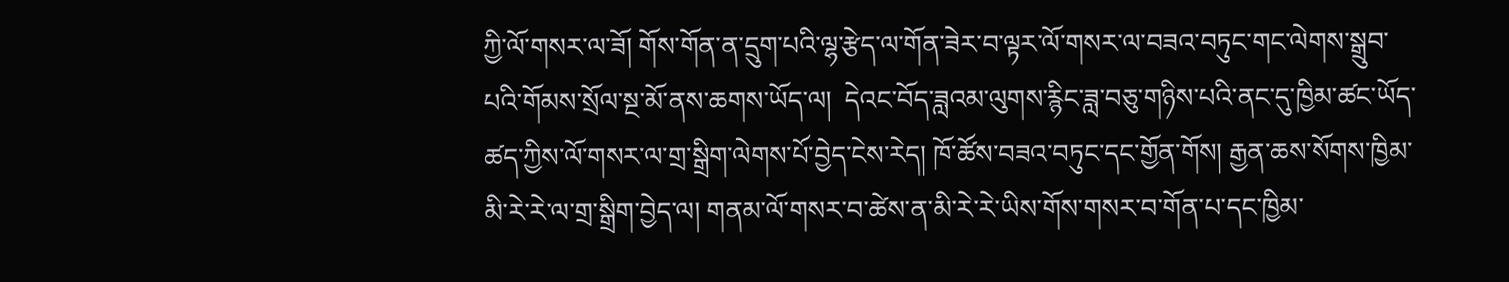ཀྱི་ལོ་གསར་ལ་ཟོ། གོས་གོན་ན་དྲུག་པའི་ལྷ་རྩེད་ལ་གོན་ཟེར་བ་ལྟར་ལོ་གསར་ལ་བཟའ་བཏུང་གང་ལེགས་སྒྲུབ་པའི་གོམས་སྲོལ་སྔ་མོ་ནས་ཆགས་ཡོད་ལ།  དེའང་བོད་ཟླའམ་ལུགས་རྙིང་ཟླ་བཅུ་གཉིས་པའི་ནང་དུ་ཁྱིམ་ཚང་ཡོད་ཚད་ཀྱིས་ལོ་གསར་ལ་གྲ་སྒྲིག་ལེགས་པོ་བྱེད་ངེས་རེད། ཁོ་ཚོས་བཟའ་བཏུང་དང་གྱོན་གོས། རྒྱན་ཆས་སོགས་ཁྱིམ་མི་རེ་རེ་ལ་གྲ་སྒྲིག་བྱེད་ལ། གནམ་ལོ་གསར་བ་ཚེས་ན་མི་རེ་རེ་ཡིས་གོས་གསར་བ་གོན་པ་དང་ཁྱིམ་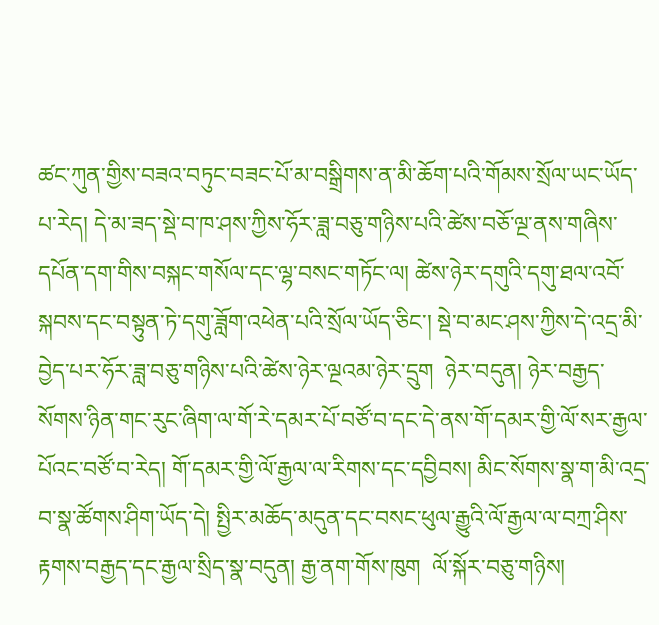ཚང་ཀུན་གྱིས་བཟའ་བཏུང་བཟང་པོ་མ་བསྒྲིགས་ན་མི་ཆོག་པའི་གོམས་སྲོལ་ཡང་ཡོད་པ་རེད། དེ་མ་ཟད་སྡེ་བ་ཁ་ཤས་ཀྱིས་ཧོར་ཟླ་བཅུ་གཉིས་པའི་ཚེས་བཅོ་ལྔ་ནས་གཞིས་དཔོན་དག་གིས་བསྐང་གསོལ་དང་ལྷ་བསང་གཏོང་ལ། ཚེས་ཉེར་དགུའི་དགུ་ཐལ་འབོ་སྐབས་དང་བསྟུན་ཏེ་དགུ་ཟློག་འཕེན་པའི་སྲོལ་ཡོད་ཅིང་། སྡེ་བ་མང་ཤས་ཀྱིས་དེ་འདྲ་མི་བྱེད་པར་ཧོར་ཟླ་བཅུ་གཉིས་པའི་ཚེས་ཉེར་ལྔའམ་ཉེར་དྲུག  ཉེར་བདུན། ཉེར་བརྒྱད་སོགས་ཉིན་གང་རུང་ཞིག་ལ་གོ་རེ་དམར་པོ་བཙོ་བ་དང་དེ་ནས་གོ་དམར་གྱི་ལོ་སར་རྒྱལ་པོའང་བཙོ་བ་རེད། གོ་དམར་གྱི་ལོ་རྒྱལ་ལ་རིགས་དང་དབྱིབས། མིང་སོགས་སྣ་ག་མི་འདྲ་བ་སྣ་ཚོགས་ཤིག་ཡོད་དེ། སྤྱིར་མཆོད་མདུན་དང་བསང་ཕུལ་རྒྱུའི་ལོ་རྒྱལ་ལ་བཀྲ་ཤིས་རྟགས་བརྒྱད་དང་རྒྱལ་སྲིད་སྣ་བདུན། རྒྱ་ནག་གོས་ཁུག  ལོ་སྐོར་བཅུ་གཉིས།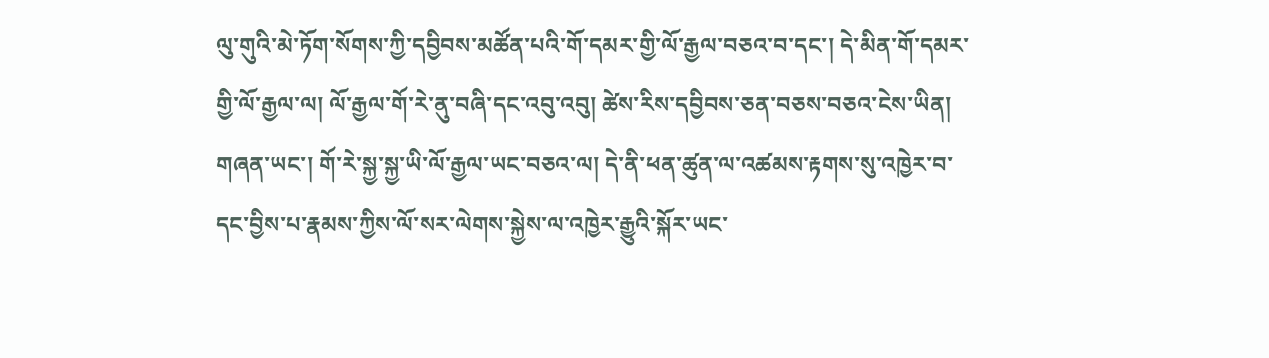ལུ་གུའི་མེ་ཏོག་སོགས་ཀྱི་དབྱིབས་མཚོན་པའི་གོ་དམར་གྱི་ལོ་རྒྱལ་བཅའ་བ་དང་། དེ་མིན་གོ་དམར་གྱི་ལོ་རྒྱལ་ལ། ལོ་རྒྱལ་གོ་རེ་ནུ་བཞི་དང་འབུ་འབུ། ཚེས་རིས་དབྱིབས་ཅན་བཅས་བཅའ་ངེས་ཡིན། གཞན་ཡང་། གོ་རེ་སྐྱ་སྐྱ་ཡི་ལོ་རྒྱལ་ཡང་བཅའ་ལ། དེ་ནི་ཕན་ཚུན་ལ་འཚམས་རྟགས་སུ་འཁྱེར་བ་དང་བྱིས་པ་རྣམས་ཀྱིས་ལོ་སར་ལེགས་སྐྱེས་ལ་འཁྱེར་རྒྱུའི་སྐོར་ཡང་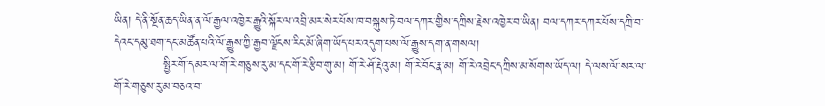ཡིན། དེ་ནི་སྔོན་ཆད་ཡིན་ན་ལོ་རྒྱལ་འཁྱེར་རྒྱུའི་སྐོར་ལ་འབྲི་མར་སེར་པོས་ཁ་བསྐུས་ཏེ་བལ་དཀར་གྱིས་དཀྲིས་རྗེས་འཁྱེར་བ་ཡིན། བལ་དཀར་དཀར་པོས་དཀྲི་བ་དེའང་དམུ་ཐག་དང་མཚོན་པའི་ལོ་རྒྱུས་ཀྱི་རྒྱབ་ལྗོངས་རིང་མོ་ཞིག་ཡོད་པར་འདུག་པས་ལོ་རྒྱུས་དག་ན་གསལ།
            སྤྱིར་གོ་དམར་ལ་གོ་རེ་གཅུས་རུ་མ་དང་གོ་རེ་རྩིབ་གུ་མ། གོ་རེ་ཤོ་རྡེའུ་མ། གོ་རེ་བོང་རྣ་མ། གོ་རེ་འབྲེང་དཀྲིས་མ་སོགས་ཡོད་ལ། དེ་ལས་ལོ་སར་ལ་གོ་རེ་གཅུས་རུ་མ་བཅའ་བ་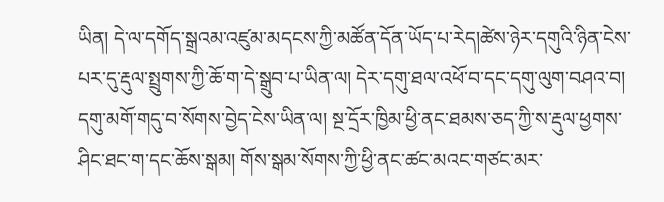ཡིན། དེ་ལ་དགོད་སྒྲའམ་འཛུམ་མདངས་ཀྱི་མཚོན་དོན་ཡོད་པ་རེད།ཚེས་ཉེར་དགུའི་ཉིན་ངེས་པར་དུ་རྡུལ་སྤྲུགས་ཀྱི་ཆོ་ག་དེ་སྒྲུབ་པ་ཡིན་ལ། དེར་དགུ་ཐལ་འཕོ་བ་དང་དགུ་ལུག་བཤའ་བ། དགུ་མགོ་གདུ་བ་སོགས་བྱེད་ངེས་ཡིན་ལ། སྔ་དྲོར་ཁྱིམ་ཕྱི་ནང་ཐམས་ཅད་ཀྱི་ས་རྡུལ་ཕྱགས་ཤིང་ཐང་ག་དང་ཆོས་སྒམ། གོས་སྒམ་སོགས་ཀྱི་ཕྱི་ནང་ཚང་མའང་གཙང་མར་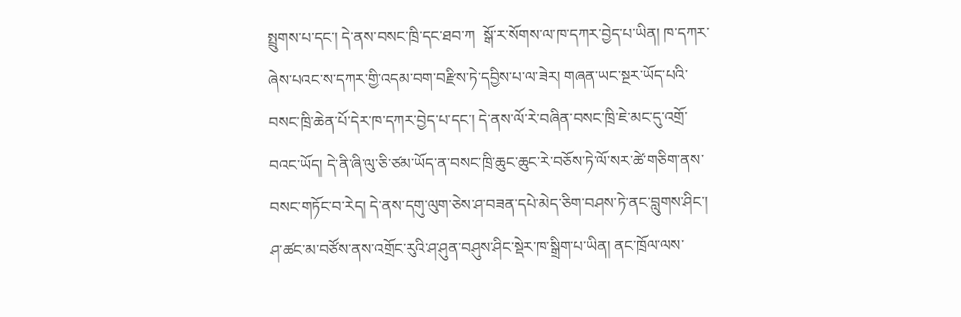སྤྲུགས་པ་དང་། དེ་ནས་བསང་ཁྲི་དང་ཐབ་ཀ  སྒོ་ར་སོགས་ལ་ཁ་དཀར་བྱེད་པ་ཡིན། ཁ་དཀར་ཞེས་པའང་ས་དཀར་གྱི་འདམ་བག་བརྫིས་ཏེ་དབྱིས་པ་ལ་ཟེར། གཞན་ཡང་སྔར་ཡོད་པའི་བསང་ཁྲི་ཆེན་པོ་དེར་ཁ་དཀར་བྱེད་པ་དང་། དེ་ནས་ལོ་རེ་བཞིན་བསང་ཁྲི་ཇེ་མང་དུ་འགྲོ་བའང་ཡོད། དེ་ནི་ཞི་ལུ་ཅི་ཙམ་ཡོད་ན་བསང་ཁྲི་ཆུང་ཆུང་རེ་བཅོས་ཏེ་ལོ་སར་ཚེ་གཅིག་ནས་བསང་གཏོང་བ་རེད། དེ་ནས་དགུ་ལུག་ཅེས་ཤ་བཟན་དཔེ་མེད་ཅིག་བཤས་ཏེ་ནང་བླུགས་ཤིང་། ཤ་ཚང་མ་བཙོས་ནས་འགྲོང་རུའི་ཤ་ཤུན་བཤུས་ཤིང་སྡེར་ཁ་སྒྲིག་པ་ཡིན། ནང་ཁྲོལ་ལས་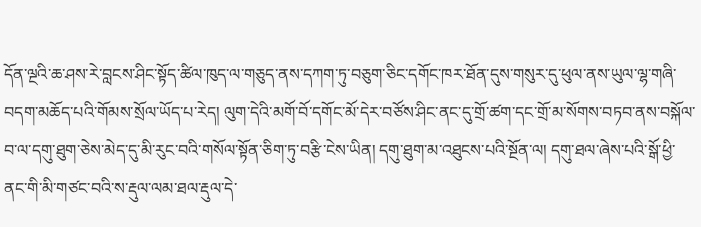དོན་ལྔའི་ཆ་ཤས་རེ་བླངས་ཤིང་སྟོད་ཚིལ་ཁུད་ལ་གཅུད་ནས་དཀག་ཏུ་བཅུག་ཅིང་དགོང་ཁར་ཐོན་དུས་གསུར་དུ་ཕུལ་ནས་ཡུལ་ལྷ་གཞི་བདག་མཆོད་པའི་གོམས་སྲོལ་ཡོད་པ་རེད། ལུག་དེའི་མགོ་བོ་དགོང་མོ་དེར་བཙོས་ཤིང་ནང་དུ་གྲོ་ཚག་དང་གྲོ་མ་སོགས་བཏབ་ནས་བསྐོལ་བ་ལ་དགུ་ཐུག་ཅེས་མེད་དུ་མི་རུང་བའི་གསོལ་སྟོན་ཅིག་ཏུ་བརྩི་ངེས་ཡིན། དགུ་ཐུག་མ་འཐུངས་པའི་སྔོན་ལ། དགུ་ཐལ་ཞེས་པའི་སྒོ་ཕྱི་ནང་གི་མི་གཙང་བའི་ས་རྡུལ་ལམ་ཐལ་རྡུལ་དེ་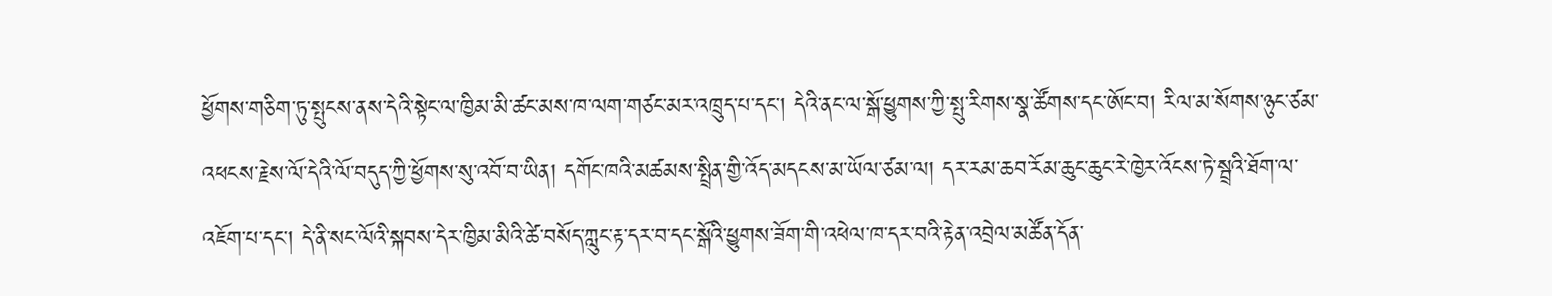ཕྱོགས་གཅིག་ཏུ་སྤུངས་ནས་དེའི་སྟེང་ལ་ཁྱིམ་མི་ཚང་མས་ཁ་ལག་གཙང་མར་འཁྲུད་པ་དང་། དེའི་ནང་ལ་སྒོ་ཕྱུགས་ཀྱི་སྤུ་རིགས་སྣ་ཚོགས་དང་ཨོང་བ། རིལ་མ་སོགས་ཉུང་ཙམ་འཕངས་རྗེས་ལོ་དེའི་ལོ་བདུད་ཀྱི་ཕྱོགས་སུ་འབོ་བ་ཡིན། དགོང་ཁའི་མཚམས་སྤྲིན་གྱི་འོད་མདངས་མ་ཡོལ་ཙམ་ལ། དར་རམ་ཆབ་རོམ་ཆུང་ཆུང་རེ་ཁྱེར་འོངས་ཏེ་སྦྲའི་ཐོག་ལ་འཇོག་པ་དང་། དེ་ནི་སང་ལོའི་སྐབས་དེར་ཁྱིམ་མིའི་ཚེ་བསོད་ཀླུང་རྟ་དར་བ་དང་སྒོའི་ཕྱུགས་ཟོག་གི་འཕེལ་ཁ་དར་བའི་རྟེན་འབྲེལ་མཚོན་དོན་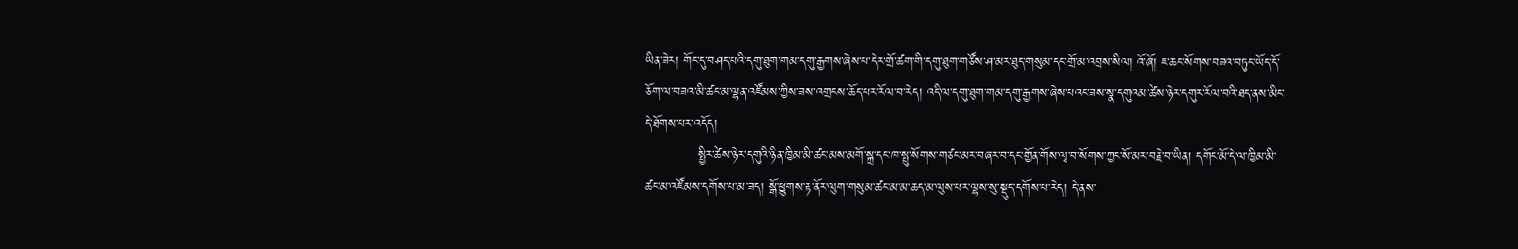ཡིན་ཟེར། གོང་དུ་བཤད་པའི་དགུ་ཐུག་གམ་དགུ་རྒྱགས་ཞེས་པ་དེར་གྲོ་ཚག་གི་དགུ་ཐུག་གཙོས་ཤ་མར་ཐུད་གསུམ་དང་གྲོ་མ་འབྲས་སིལ། འོ་ཞོ། ཇ་ཆང་སོགས་བཟའ་བཏུང་ཡོད་དོ་ཅོག་ལ་བཟའ་མི་ཚང་མ་ལྷན་འཛོམས་ཀྱིས་ཟས་འགྲངས་ཆོད་པར་རོལ་བ་རེད། འདི་ལ་དགུ་ཐུག་གམ་དགུ་རྒྱགས་ཞེས་པའང་ཟས་སྣ་དགུའམ་ཚེས་ཉེར་དགུར་རོལ་བའི་ཐད་ནས་མིང་དེ་ཐོགས་པར་འདོད།
            སྤྱིར་ཚེས་ཉེར་དགུའི་ཉིན་ཁྱིམ་མི་ཚང་མས་མགོ་སྐྲ་དང་ཁ་སྤུ་སོགས་གཙང་མར་བཞར་བ་དང་གྱོན་གོས་ལྭ་བ་སོགས་ཀྱང་སོ་མར་བརྗེ་བ་ཡིན། དགོང་མོ་དེ་ལ་ཁྱིམ་མི་ཚང་མ་འཛོམས་དགོས་པ་མ་ཟད། སྒོ་ཕྱུགས་རྟ་ནོར་ལུག་གསུམ་ཚང་མ་མ་ཆད་མ་ལུས་པར་ལྷས་སུ་སྡུད་དགོས་པ་རེད། དེ་ནས་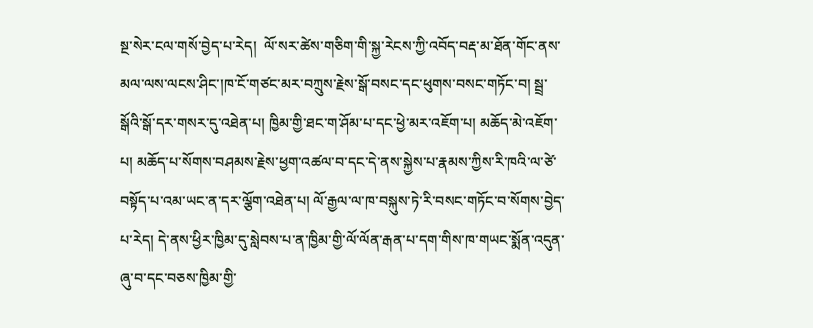སྔ་སེར་ངལ་གསོ་བྱེད་པ་རེད།  ལོ་སར་ཚེས་གཅིག་གི་སྐྱ་རེངས་ཀྱི་འབོད་བརྡ་མ་ཐོན་གོང་ནས་མལ་ལས་ལངས་ཤིང་།ཁ་ངོ་གཙང་མར་བཀྲུས་རྗེས་སྒོ་བསང་དང་ཕུགས་བསང་གཏོང་བ། སྦྲ་སྒོའི་སྒོ་དར་གསར་དུ་འཐེན་པ། ཁྱིམ་གྱི་ཐང་ག་ཤོམ་པ་དང་ཕྱེ་མར་འཇོག་པ། མཆོད་མེ་འཇོག་པ། མཆོད་པ་སོགས་བཤམས་རྗེས་ཕྱག་འཚལ་བ་དང་དེ་ནས་སྐྱེས་པ་རྣམས་ཀྱིས་རི་ཁའི་ལ་ཙེ་བསྟོད་པ་འམ་ཡང་ན་དར་ལྕོག་འཐེན་པ། ལོ་རྒྱལ་ལ་ཁ་བསྐུས་ཏེ་རི་བསང་གཏོང་བ་སོགས་བྱེད་པ་རེད། དེ་ནས་ཕྱིར་ཁྱིམ་དུ་སླེབས་པ་ན་ཁྱིམ་གྱི་ལོ་ལོན་རྒན་པ་དག་གིས་ཁ་གཡང་སྨོན་འདུན་ཞུ་བ་དང་བཅས་ཁྱིམ་གྱི་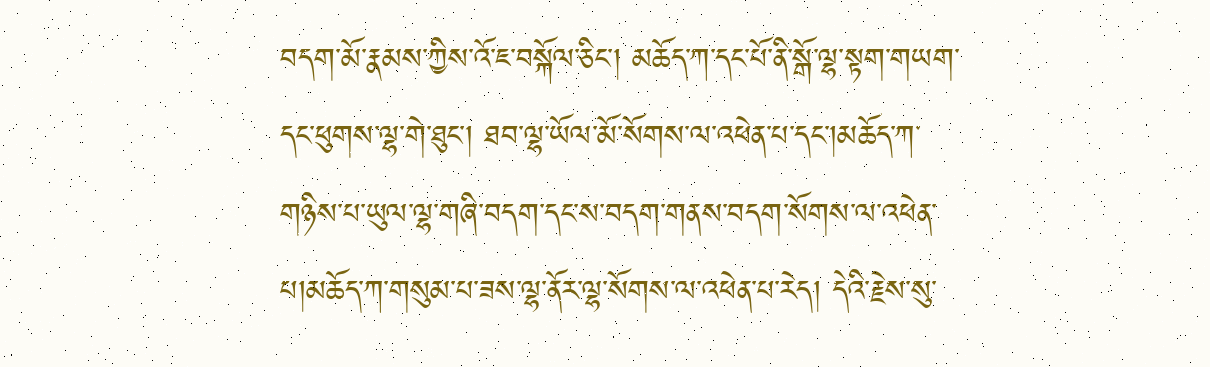བདག་མོ་རྣམས་ཀྱིས་འོ་ཇ་བསྐོལ་ཅིང་། མཆོད་ཀ་དང་པོ་ནི་སྒོ་ལྷ་སྟག་གཡག་དང་ཕུགས་ལྷ་གེ་ཐུང་། ཐབ་ལྷ་ཡོལ་མོ་སོགས་ལ་འཕེན་པ་དང་།མཆོད་ཀ་གཉིས་པ་ཡུལ་ལྷ་གཞི་བདག་དང་ས་བདག་གནས་བདག་སོགས་ལ་འཕེན་པ།མཆོད་ཀ་གསུམ་པ་ཟས་ལྷ་ནོར་ལྷ་སོགས་ལ་འཕེན་པ་རེད། དེའི་རྗེས་སུ་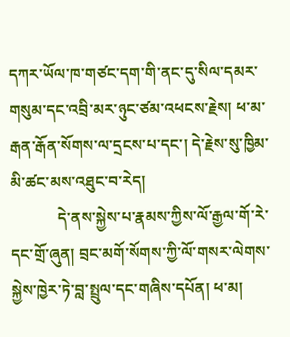དཀར་ཡོལ་ཁ་གཙང་དག་གི་ནང་དུ་སིལ་དམར་གསུམ་དང་འབྲི་མར་ཉུང་ཙམ་འཕངས་རྗེས། ཕ་མ་རྒན་རྒོན་སོགས་ལ་དྲངས་པ་དང་། དེ་རྗེས་སུ་ཁྱིམ་མི་ཚང་མས་འཐུང་བ་རེད།
            དེ་ནས་སྐྱེས་པ་རྣམས་ཀྱིས་ལོ་རྒྱལ་གོ་རེ་དང་གྲོ་ཞུན། བྲང་མགོ་སོགས་ཀྱི་ལོ་གསར་ལེགས་སྐྱེས་ཁྱེར་ཏེ་བླ་སྤྲུལ་དང་གཞིས་དཔོན། ཕ་མ།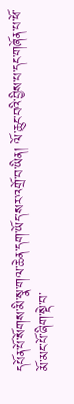དཔོན་པོ་སོགས་མི་སྣ་གལ་ཆེན་དག་ཡོད་སར་འགྲོ་བ་ཡིན། ལོ་ཆུང་བའི་བྱིས་པ་དང་གཞོན་པ་ཕོ་མོ་མང་པོ་ཞིག་སྡེ་བ་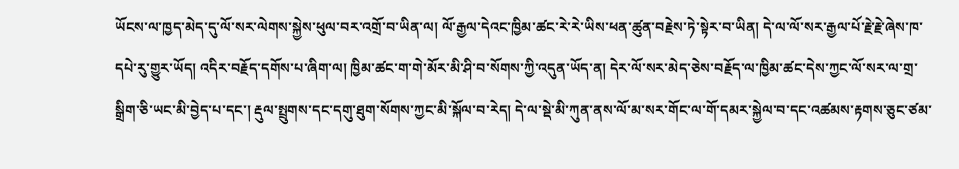ཡོངས་ལ་ཁྱད་མེད་དུ་ལོ་སར་ལེགས་སྐྱེས་ཕུལ་བར་འགྲོ་བ་ཡིན་ལ། ལོ་རྒྱལ་དེའང་ཁྱིམ་ཚང་རེ་རེ་ཡིས་ཕན་ཚུན་བརྗེས་ཏེ་སྟེར་བ་ཡིན། དེ་ལ་ལོ་སར་རྒྱལ་པོ་རྗེ་རྗེ་ཞེས་ཁ་དཔེ་རུ་གྱུར་ཡོད། འདིར་བརྗོད་དགོས་པ་ཞིག་ལ། ཁྱིམ་ཚང་ག་གེ་མོར་མི་ཤི་བ་སོགས་ཀྱི་འདུན་ཡོད་ན། དེར་ལོ་སར་མེད་ཅེས་བརྗོད་ལ་ཁྱིམ་ཚང་དེས་ཀྱང་ལོ་སར་ལ་གྲ་སྒྲིག་ཅི་ཡང་མི་བྱེད་པ་དང་། རྡུལ་སྤྲུགས་དང་དགུ་ཐུག་སོགས་ཀྱང་མི་སྐོལ་བ་རེད། དེ་ལ་སྡེ་མི་ཀུན་ནས་ལོ་མ་སར་གོང་ལ་གོ་དམར་སྐྱེལ་བ་དང་འཚམས་རྟགས་ཅུང་ཙམ་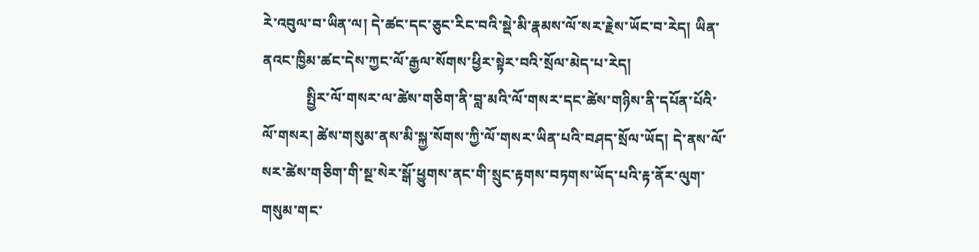རེ་འབུལ་བ་ཡིན་ལ། དེ་ཚང་དང་ཅུང་རིང་བའི་སྡེ་མི་རྣམས་ལོ་སར་རྗེས་ཡོང་བ་རེད། ཡིན་ནའང་ཁྱིམ་ཚང་དེས་ཀྱང་ལོ་རྒྱལ་སོགས་ཕྱིར་སྟེར་བའི་སྲོལ་མེད་པ་རེད།
            སྤྱིར་ལོ་གསར་ལ་ཚེས་གཅིག་ནི་བླ་མའི་ལོ་གསར་དང་ཚེས་གཉིས་ནི་དཔོན་པོའི་ལོ་གསར། ཚེས་གསུམ་ནས་མི་སྐྱ་སོགས་ཀྱི་ལོ་གསར་ཡིན་པའི་བཤད་སྲོལ་ཡོད། དེ་ནས་ལོ་སར་ཚེས་གཅིག་གི་སྔ་སེར་སྒོ་ཕྱུགས་ནང་གི་སྲུང་རྟགས་བཏགས་ཡོད་པའི་རྟ་ནོར་ལུག་གསུམ་གང་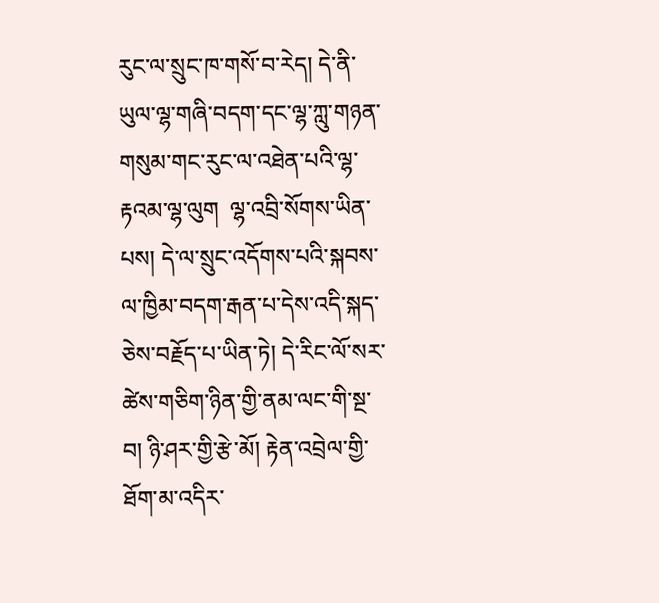རུང་ལ་སྲུང་ཁ་གསོ་བ་རེད། དེ་ནི་ཡུལ་ལྷ་གཞི་བདག་དང་ལྷ་ཀླུ་གཉན་གསུམ་གང་རུང་ལ་འཐེན་པའི་ལྷ་རྟའམ་ལྷ་ལུག  ལྷ་འབྲི་སོགས་ཡིན་པས། དེ་ལ་སྲུང་འདོགས་པའི་སྐབས་ལ་ཁྱིམ་བདག་རྒན་པ་དེས་འདི་སྐད་ཅེས་བརྗོད་པ་ཡིན་ཏེ། དེ་རིང་ལོ་སར་ཚེས་གཅིག་ཉིན་གྱི་ནམ་ལང་གི་སྔ་བ། ཉི་ཤར་གྱི་རྩེ་མོ། རྟེན་འབྲེལ་གྱི་ཐོག་མ་འདིར་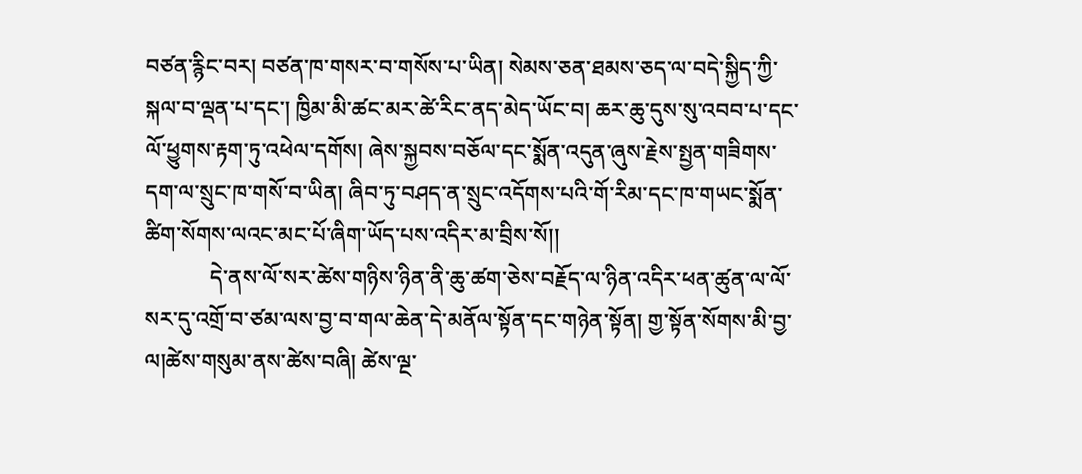བཙན་རྙིང་བར། བཙན་ཁ་གསར་བ་གསོས་པ་ཡིན། སེམས་ཅན་ཐམས་ཅད་ལ་བདེ་སྐྱིད་ཀྱི་སྐལ་བ་ལྡན་པ་དང་། ཁྱིམ་མི་ཚང་མར་ཚེ་རིང་ནད་མེད་ཡོང་བ། ཆར་ཆུ་དུས་སུ་འབབ་པ་དང་ལོ་ཕྱུགས་རྟག་ཏུ་འཕེལ་དགོས། ཞེས་སྐྱབས་བཅོལ་དང་སྨོན་འདུན་ཞུས་རྗེས་སྤྱན་གཟིགས་དག་ལ་སྲུང་ཁ་གསོ་བ་ཡིན། ཞིབ་ཏུ་བཤད་ན་སྲུང་འདོགས་པའི་གོ་རིམ་དང་ཁ་གཡང་སྨོན་ཚིག་སོགས་ལའང་མང་པོ་ཞིག་ཡོད་པས་འདིར་མ་བྲིས་སོ།།
            དེ་ནས་ལོ་སར་ཚེས་གཉིས་ཉིན་ནི་ཆུ་ཚག་ཅེས་བརྗོད་ལ་ཉིན་འདིར་ཕན་ཚུན་ལ་ལོ་སར་དུ་འགྲོ་བ་ཙམ་ལས་བྱ་བ་གལ་ཆེན་དེ་མནོལ་སྟོན་དང་གཉེན་སྟོན། གྱ་སྟོན་སོགས་མི་བྱ་ལ།ཚེས་གསུམ་ནས་ཚེས་བཞི། ཚེས་ལྔ་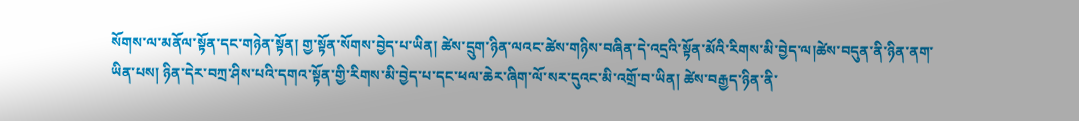སོགས་ལ་མནོལ་སྟོན་དང་གཉེན་སྟོན། གྱ་སྟོན་སོགས་བྱེད་པ་ཡིན། ཚེས་དྲུག་ཉིན་ལའང་ཚེས་གཉིས་བཞིན་དེ་འདྲའི་སྟོན་མོའི་རིགས་མི་བྱེད་ལ།ཚེས་བདུན་ནི་ཉིན་ནག་ཡིན་པས། ཉིན་དེར་བཀྲ་ཤིས་པའི་དགའ་སྟོན་གྱི་རིགས་མི་བྱེད་པ་དང་ཕལ་ཆེར་ཞིག་ལོ་སར་དུའང་མི་འགྲོ་བ་ཡིན། ཚེས་བརྒྱད་ཉིན་ནི་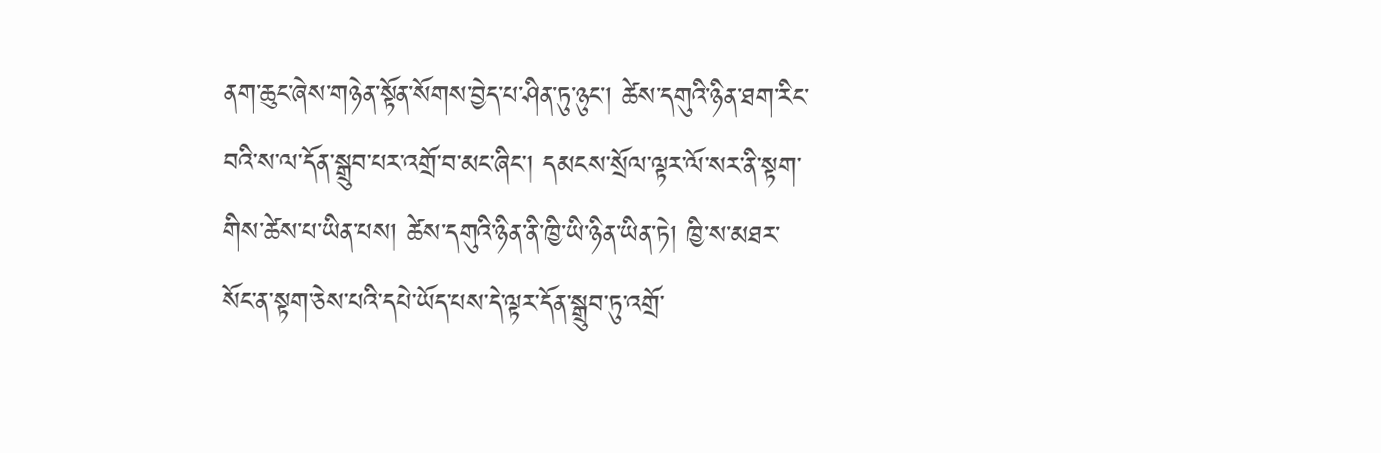ནག་ཆུང་ཞེས་གཉེན་སྟོན་སོགས་བྱེད་པ་ཤིན་ཏུ་ཉུང་། ཚེས་དགུའི་ཉིན་ཐག་རིང་བའི་ས་ལ་དོན་སྒྲུབ་པར་འགྲོ་བ་མང་ཞིང་། དམངས་སྲོལ་ལྟར་ལོ་སར་ནི་སྟག་གིས་ཚེས་པ་ཡིན་པས། ཚེས་དགུའི་ཉིན་ནི་ཁྱི་ཡི་ཉིན་ཡིན་ཏེ། ཁྱི་ས་མཐར་སོང་ན་སྟག་ཅེས་པའི་དཔེ་ཡོད་པས་དེ་ལྟར་དོན་སྒྲུབ་ཏུ་འགྲོ་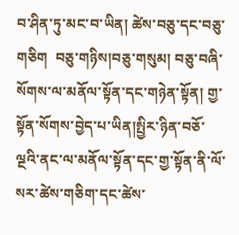བ་ཤིན་ཏུ་མང་བ་ཡིན། ཚེས་བཅུ་དང་བཅུ་གཅིག  བཅུ་གཉིས།བཅུ་གསུམ། བཅུ་བཞི་སོགས་ལ་མནོལ་སྟོན་དང་གཉེན་སྟོན། གྱ་སྟོན་སོགས་བྱེད་པ་ཡིན།སྤྱིར་ཉིན་བཅོ་ལྔའི་ནང་ལ་མནོལ་སྟོན་དང་གྱ་སྟོན་ནི་ལོ་སར་ཚེས་གཅིག་དང་ཚེས་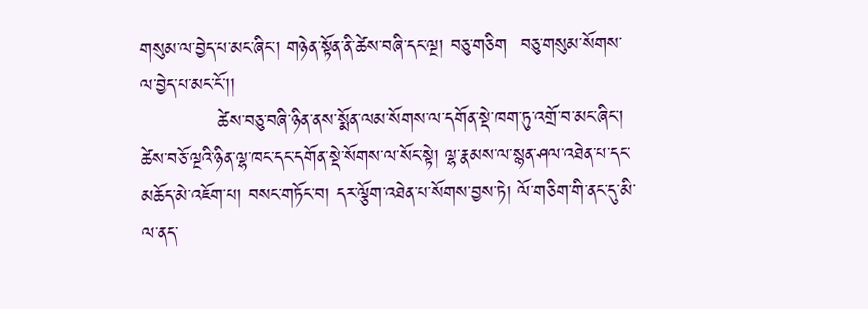གསུམ་ལ་བྱེད་པ་མང་ཞིང་། གཉེན་སྟོན་ནི་ཚེས་བཞི་དང་ལྔ། བཅུ་གཅིག  བཅུ་གསུམ་སོགས་ལ་བྱེད་པ་མང་ངོ་།།
            ཚེས་བཅུ་བཞི་ཉིན་ནས་སྨོན་ལམ་སོགས་ལ་དགོན་སྡེ་ཁག་ཏུ་འགྲོ་བ་མང་ཞིང་། ཚེས་བཅོ་ལྔའི་ཉིན་ལྷ་ཁང་དང་དགོན་སྡེ་སོགས་ལ་སོང་སྟེ། ལྷ་རྣམས་ལ་སྙན་ཤལ་འཐེན་པ་དང་མཆོད་མེ་འཇོག་པ། བསང་གཏོང་བ། དར་ལྕོག་འཐེན་པ་སོགས་བྱས་ཏེ། ལོ་གཅིག་གི་ནང་དུ་མི་ལ་ནད་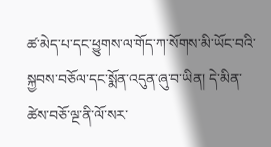ཚ་མེད་པ་དང་ཕྱུགས་ལ་གོད་ཀ་སོགས་མི་ཡོང་བའི་སྐྱབས་བཅོལ་དང་སྨོན་འདུན་ཞུ་བ་ཡིན། དེ་མིན་ཚེས་བཅོ་ལྔ་ནི་ལོ་སར་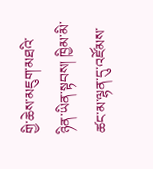གྱི་ཆེས་མཇུག་མཐའི་ཉིན་ཡིན་སྟབས། ཁྱིམ་མི་ཚང་མ་ལྷན་དུ་འཛོམས་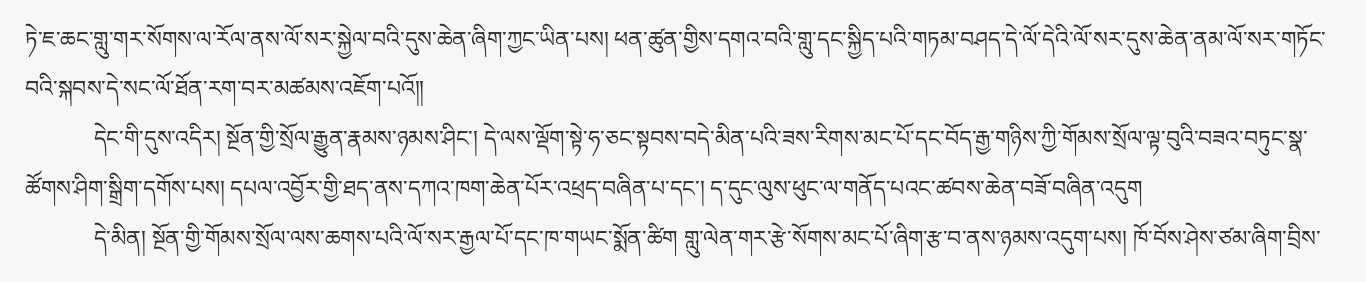ཏེ་ཇ་ཆང་གླུ་གར་སོགས་ལ་རོལ་ནས་ལོ་སར་སྐྱེལ་བའི་དུས་ཆེན་ཞིག་ཀྱང་ཡིན་པས། ཕན་ཚུན་གྱིས་དགའ་བའི་གླུ་དང་སྐྱིད་པའི་གཏམ་བཤད་དེ་ལོ་དེའི་ལོ་སར་དུས་ཆེན་ནམ་ལོ་སར་གཏོང་བའི་སྐབས་དེ་སང་ལོ་ཐོན་རག་བར་མཚམས་འཇོག་པའོ།།
            དེང་གི་དུས་འདིར། སྔོན་གྱི་སྲོལ་རྒྱུན་རྣམས་ཉམས་ཤིང་། དེ་ལས་ལྡོག་སྟེ་ཧ་ཅང་སྟབས་བདེ་མིན་པའི་ཟས་རིགས་མང་པོ་དང་བོད་རྒྱ་གཉིས་ཀྱི་གོམས་སྲོལ་ལྟ་བུའི་བཟའ་བཏུང་སྣ་ཚོགས་ཤིག་སྒྲིག་དགོས་པས། དཔལ་འབྱོར་གྱི་ཐད་ནས་དཀའ་ཁག་ཆེན་པོར་འཕྲད་བཞིན་པ་དང་། ད་དུང་ལུས་ཕུང་ལ་གནོད་པའང་ཚབས་ཆེན་བཟོ་བཞིན་འདུག
            དེ་མིན། སྔོན་གྱི་གོམས་སྲོལ་ལས་ཆགས་པའི་ལོ་སར་རྒྱལ་པོ་དང་ཁ་གཡང་སྨོན་ཚིག གླུ་ལེན་གར་རྩེ་སོགས་མང་པོ་ཞིག་རྩ་བ་ནས་ཉམས་འདུག་པས། ཁོ་བོས་ཤེས་ཙམ་ཞིག་བྲིས་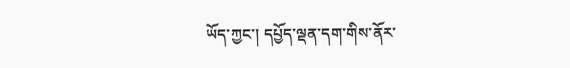ཡོད་ཀྱང་། དཔྱོད་ལྡན་དག་གིས་ནོར་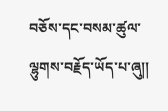བཅོས་དང་བསམ་ཚུལ་ལྷུགས་བརྗོད་ཡོད་པ་ཞུ།།